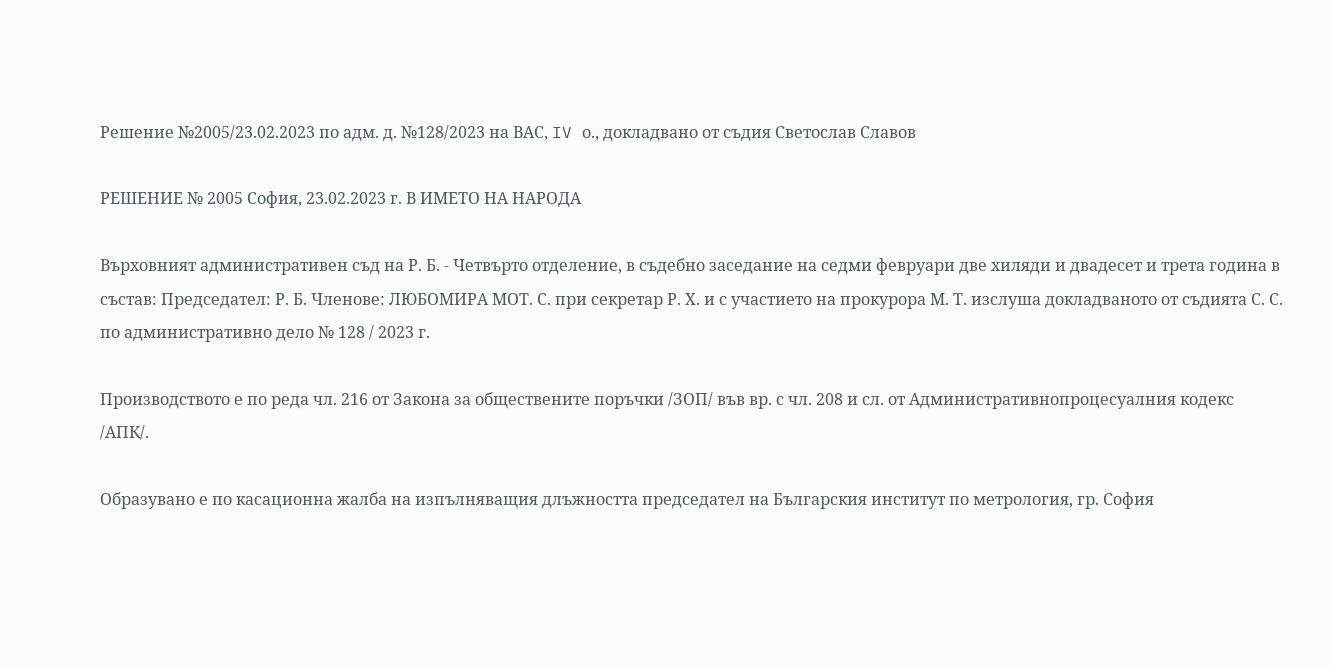Решение №2005/23.02.2023 по адм. д. №128/2023 на ВАС, IV о., докладвано от съдия Светослав Славов

РЕШЕНИЕ № 2005 София, 23.02.2023 г. В ИМЕТО НА НАРОДА

Върховният административен съд на Р. Б. - Четвърто отделение, в съдебно заседание на седми февруари две хиляди и двадесет и трета година в състав: Председател: Р. Б. Членове: ЛЮБОМИРА МОТ. С. при секретар Р. Х. и с участието на прокурора М. Т. изслуша докладваното от съдията С. С. по административно дело № 128 / 2023 г.

Производството е по реда чл. 216 от Закона за обществените поръчки /ЗОП/ във вр. с чл. 208 и сл. от Административнопроцесуалния кодекс /АПК/.

Образувано е по касационна жалба на изпълняващия длъжността председател на Българския институт по метрология, гр. София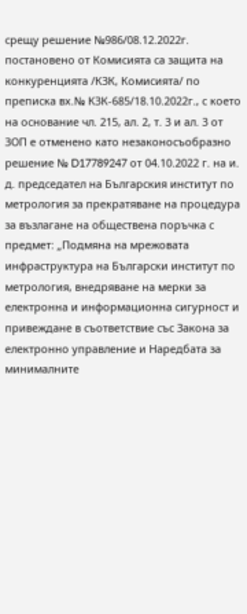срещу решение №986/08.12.2022г. постановено от Комисията са защита на конкуренцията /КЗК, Комисията/ по преписка вх.№ КЗК-685/18.10.2022г., с което на основание чл. 215, ал. 2, т. 3 и ал. 3 от ЗОП е отменено като незаконосъобразно решение № D17789247 от 04.10.2022 г. на и. д. председател на Българския институт по метрология за прекратяване на процедура за възлагане на обществена поръчка с предмет: „Подмяна на мрежовата инфраструктура на Български институт по метрология, внедряване на мерки за електронна и информационна сигурност и привеждане в съответствие със Закона за електронно управление и Наредбата за минималните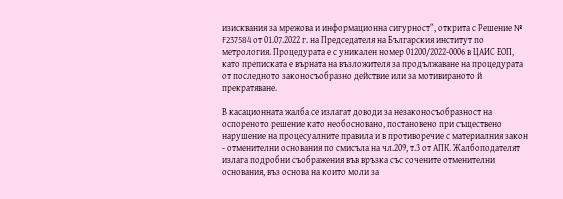изисквания за мрежова и информационна сигурност“, открита с Решение № F237584 от 01.07.2022 г. на Председателя на Българския институт по метрология. Процедурата е с уникален номер 01200/2022-0006 в ЦАИС ЕОП, като преписката е върната на възложителя за продължаване на процедурата от последното законосъобразно действие или за мотивираното й прекратяване.

В касационната жалба се излагат доводи за незаконосъобразност на оспореното решение като необосновано, постановено при съществено нарушение на процесуалните правила и в противоречие с материалния закон - отменителни основания по смисъла на чл.209, т.3 от АПК. Жалбоподателят излага подробни съображения във връзка със сочените отменителни основания, въз основа на които моли за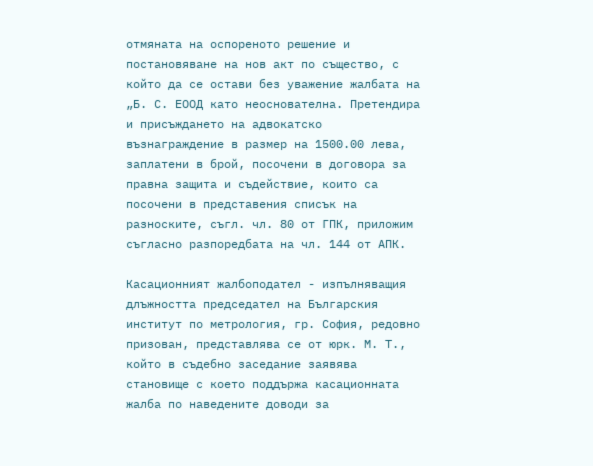отмяната на оспореното решение и постановяване на нов акт по същество, с който да се остави без уважение жалбата на „Б. С. ЕООД като неоснователна. Претендира и присъждането на адвокатско възнаграждение в размер на 1500.00 лева, заплатени в брой, посочени в договора за правна защита и съдействие, които са посочени в представения списък на разноските, съгл. чл. 80 от ГПК, приложим съгласно разпоредбата на чл. 144 от АПК.

Касационният жалбоподател - изпълняващия длъжността председател на Българския институт по метрология, гр. София, редовно призован, представлява се от юрк. М. Т., който в съдебно заседание заявява становище с което поддържа касационната жалба по наведените доводи за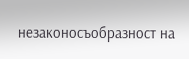незаконосъобразност на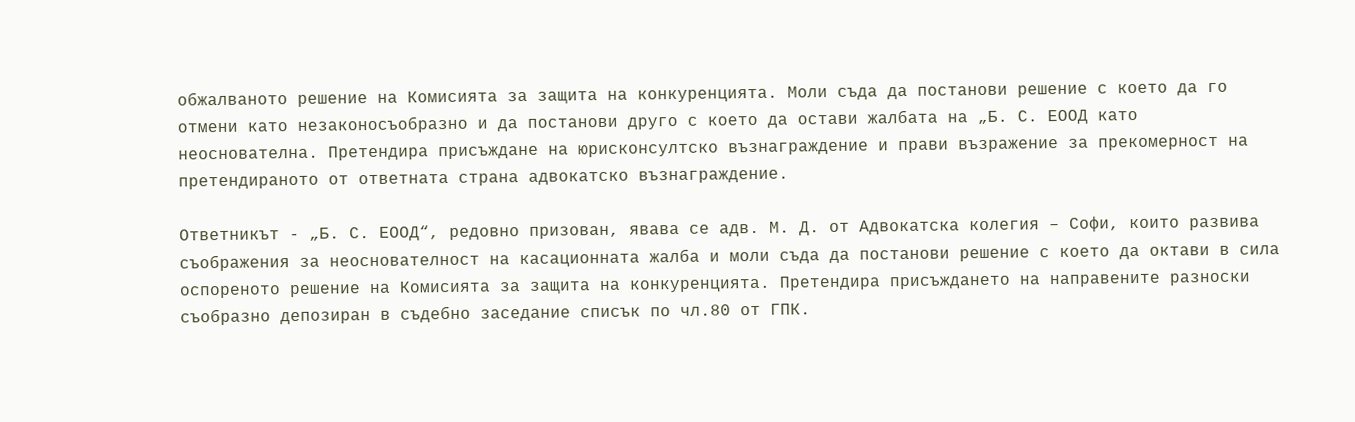обжалваното решение на Комисията за защита на конкуренцията. Моли съда да постанови решение с което да го отмени като незаконосъобразно и да постанови друго с което да остави жалбата на „Б. С. ЕООД като неоснователна. Претендира присъждане на юрисконсултско възнаграждение и прави възражение за прекомерност на претендираното от ответната страна адвокатско възнаграждение.

Ответникът - „Б. С. ЕООД“, редовно призован, явава се адв. М. Д. от Адвокатска колегия – Софи, които развива съображения за неоснователност на касационната жалба и моли съда да постанови решение с което да октави в сила оспореното решение на Комисията за защита на конкуренцията. Претендира присъждането на направените разноски съобразно депозиран в съдебно заседание списък по чл.80 от ГПК.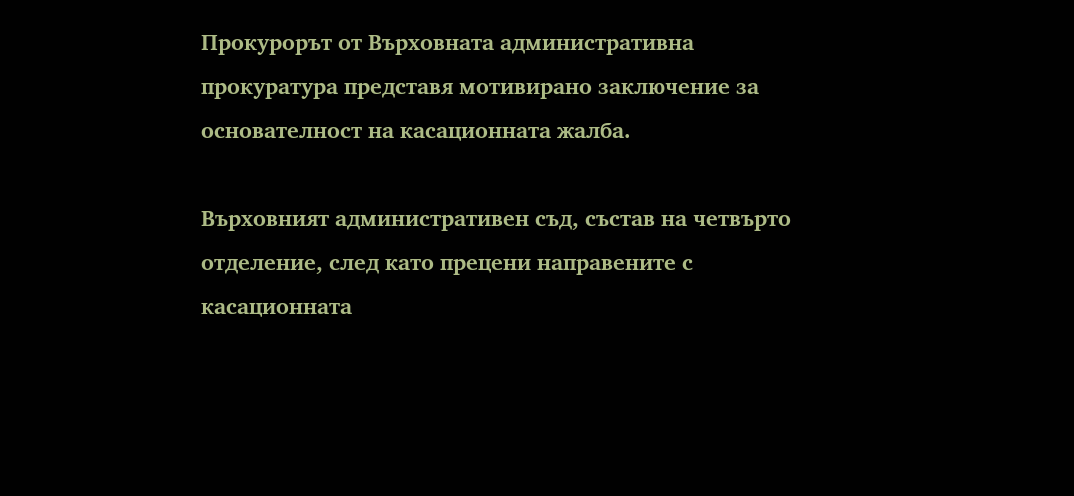Прокурорът от Върховната административна прокуратура представя мотивирано заключение за основателност на касационната жалба.

Върховният административен съд, състав на четвърто отделение, след като прецени направените с касационната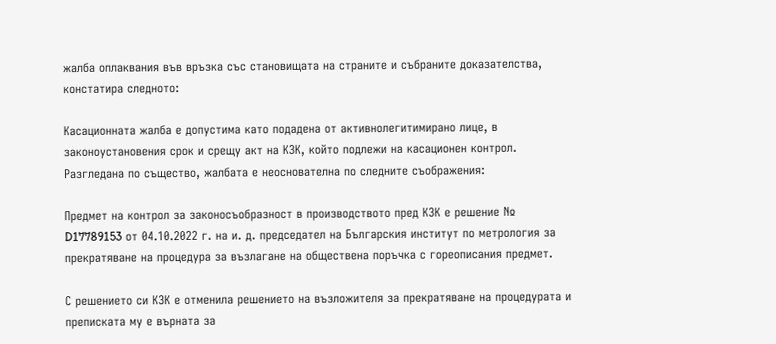жалба оплаквания във връзка със становищата на страните и събраните доказателства, констатира следното:

Касационната жалба е допустима като подадена от активнолегитимирано лице, в законоустановения срок и срещу акт на КЗК, който подлежи на касационен контрол. Разгледана по същество, жалбата е неоснователна по следните съображения:

Предмет на контрол за законосъобразност в производството пред КЗК е решение № D17789153 от 04.10.2022 г. на и. д. председател на Българския институт по метрология за прекратяване на процедура за възлагане на обществена поръчка с гореописания предмет.

С решението си КЗК е отменила решението на възложителя за прекратяване на процедурата и преписката му е върната за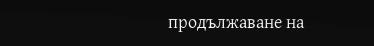продължаване на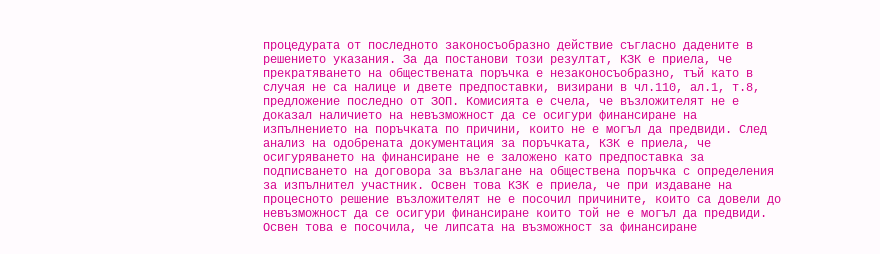процедурата от последното законосъобразно действие съгласно дадените в решението указания. За да постанови този резултат, КЗК е приела, че прекратяването на обществената поръчка е незаконосъобразно, тъй като в случая не са налице и двете предпоставки, визирани в чл.110, ал.1, т.8, предложение последно от ЗОП. Комисията е счела, че възложителят не е доказал наличието на невъзможност да се осигури финансиране на изпълнението на поръчката по причини, които не е могъл да предвиди. След анализ на одобрената документация за поръчката, КЗК е приела, че осигуряването на финансиране не е заложено като предпоставка за подписването на договора за възлагане на обществена поръчка с определения за изпълнител участник. Освен това КЗК е приела, че при издаване на процесното решение възложителят не е посочил причините, които са довели до невъзможност да се осигури финансиране които той не е могъл да предвиди. Освен това е посочила, че липсата на възможност за финансиране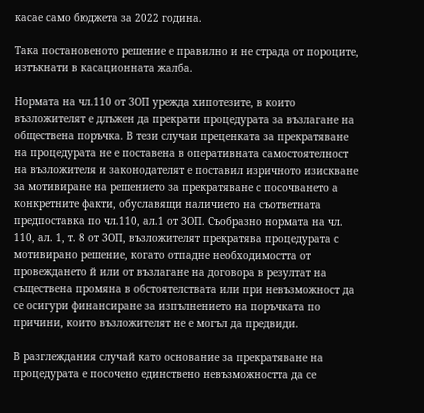касае само бюджета за 2022 година.

Така постановеното решение е правилно и не страда от пороците, изтъкнати в касационната жалба.

Нормата на чл.110 от ЗОП урежда хипотезите, в които възложителят е длъжен да прекрати процедурата за възлагане на обществена поръчка. В тези случаи преценката за прекратяване на процедурата не е поставена в оперативната самостоятелност на възложителя и законодателят е поставил изричното изискване за мотивиране на решението за прекратяване с посочването а конкретните факти, обуславящи наличието на съответната предпоставка по чл.110, ал.1 от ЗОП. Съобразно нормата на чл. 110, ал. 1, т. 8 от ЗОП, възложителят прекратява процедурата с мотивирано решение, когато отпадне необходимостта от провеждането й или от възлагане на договора в резултат на съществена промяна в обстоятелствата или при невъзможност да се осигури финансиране за изпълнението на поръчката по причини, които възложителят не е могъл да предвиди.

В разглеждания случай като основание за прекратяване на процедурата е посочено единствено невъзможността да се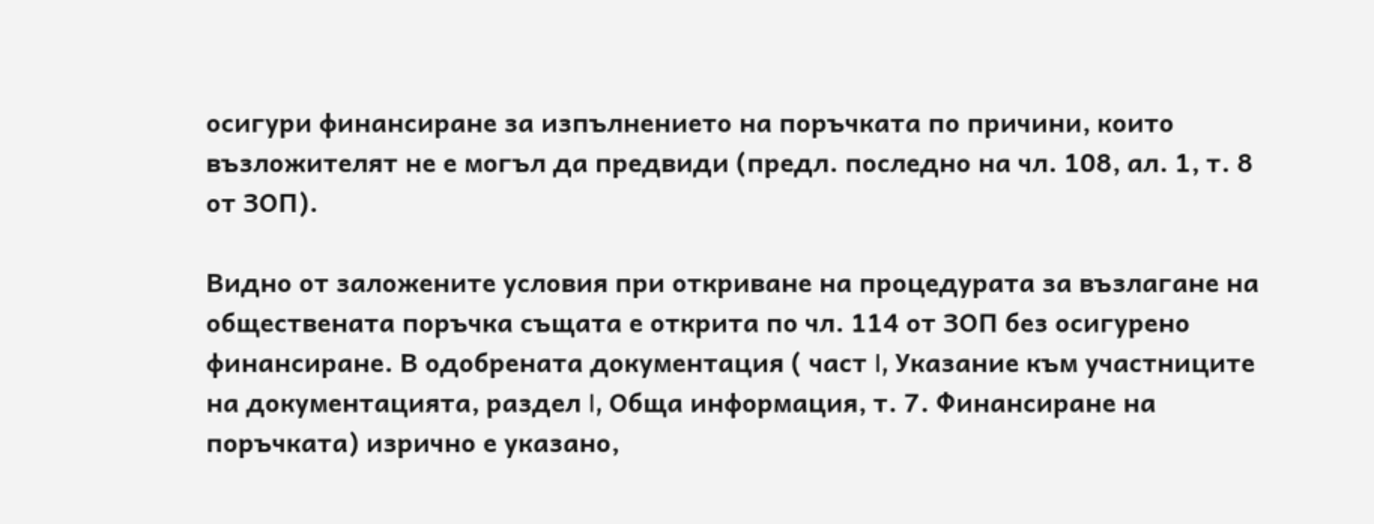осигури финансиране за изпълнението на поръчката по причини, които възложителят не е могъл да предвиди (предл. последно на чл. 108, ал. 1, т. 8 от ЗОП).

Видно от заложените условия при откриване на процедурата за възлагане на обществената поръчка същата е открита по чл. 114 от ЗОП без осигурено финансиране. В одобрената документация ( част I, Указание към участниците на документацията, раздел I, Обща информация, т. 7. Финансиране на поръчката) изрично е указано,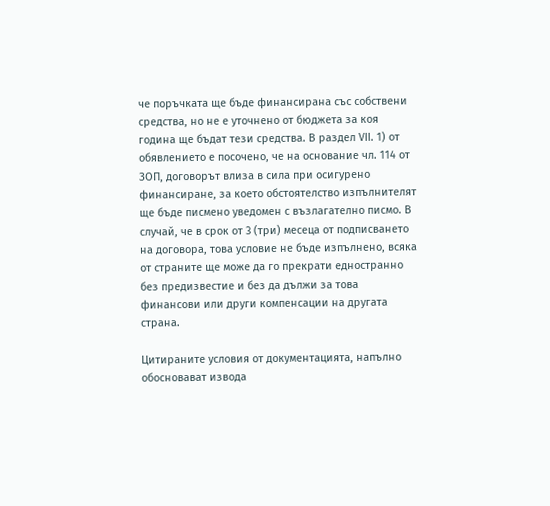че поръчката ще бъде финансирана със собствени средства, но не е уточнено от бюджета за коя година ще бъдат тези средства. В раздел VII. 1) от обявлението е посочено, че на основание чл. 114 от ЗОП, договорът влиза в сила при осигурено финансиране, за което обстоятелство изпълнителят ще бъде писмено уведомен с възлагателно писмо. В случай, че в срок от 3 (три) месеца от подписването на договора, това условие не бъде изпълнено, всяка от страните ще може да го прекрати едностранно без предизвестие и без да дължи за това финансови или други компенсации на другата страна.

Цитираните условия от документацията, напълно обосновават извода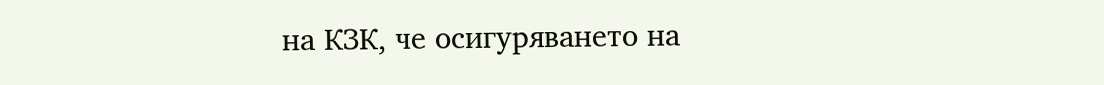на КЗК, че осигуряването на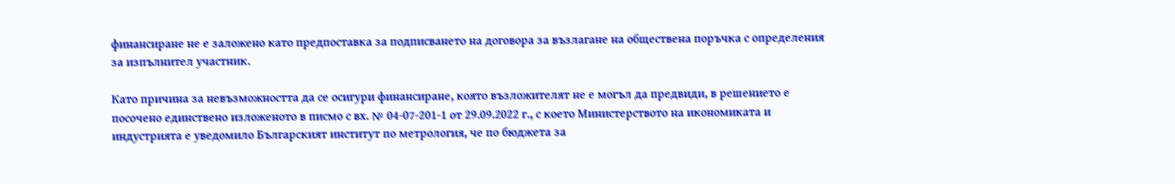финансиране не е заложено като предпоставка за подписването на договора за възлагане на обществена поръчка с определения за изпълнител участник.

Като причина за невъзможността да се осигури финансиране, която възложителят не е могъл да предвиди, в решението е посочено единствено изложеното в писмо с вх. № 04-07-201-1 от 29.09.2022 г., с което Министерството на икономиката и индустрията е уведомило Българският институт по метрология, че по бюджета за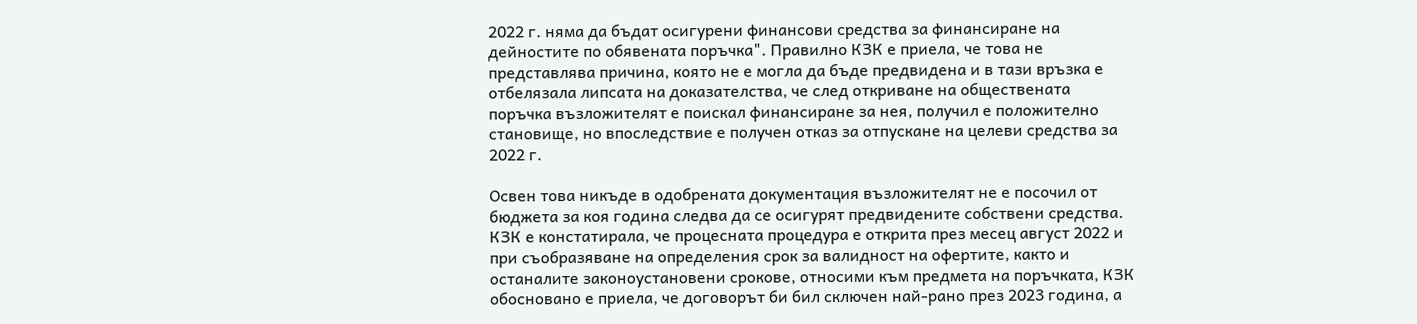2022 г. няма да бъдат осигурени финансови средства за финансиране на дейностите по обявената поръчка". Правилно КЗК е приела, че това не представлява причина, която не е могла да бъде предвидена и в тази връзка е отбелязала липсата на доказателства, че след откриване на обществената поръчка възложителят е поискал финансиране за нея, получил е положително становище, но впоследствие е получен отказ за отпускане на целеви средства за 2022 г.

Освен това никъде в одобрената документация възложителят не е посочил от бюджета за коя година следва да се осигурят предвидените собствени средства. КЗК е констатирала, че процесната процедура е открита през месец август 2022 и при съобразяване на определения срок за валидност на офертите, както и останалите законоустановени срокове, относими към предмета на поръчката, КЗК обосновано е приела, че договорът би бил сключен най-рано през 2023 година, а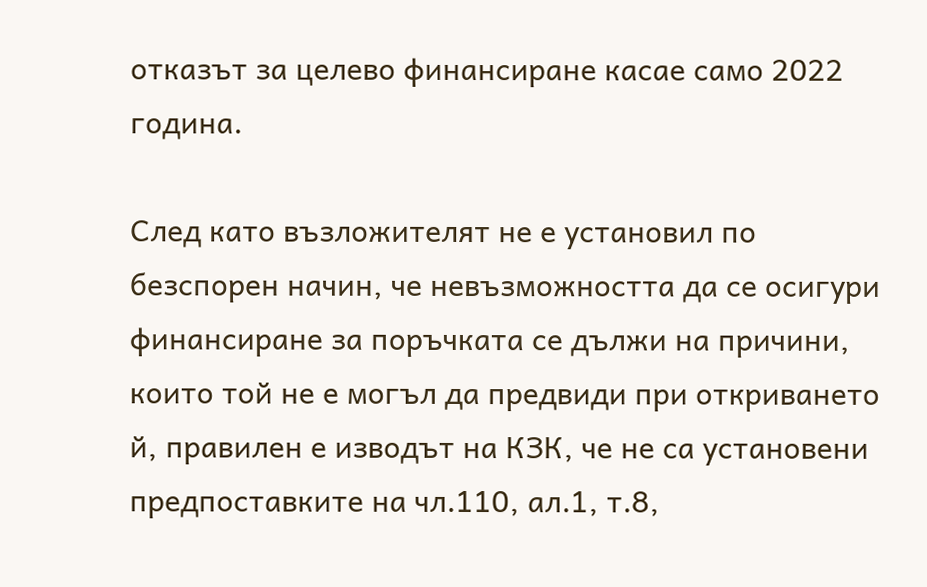отказът за целево финансиране касае само 2022 година.

След като възложителят не е установил по безспорен начин, че невъзможността да се осигури финансиране за поръчката се дължи на причини, които той не е могъл да предвиди при откриването й, правилен е изводът на КЗК, че не са установени предпоставките на чл.110, ал.1, т.8,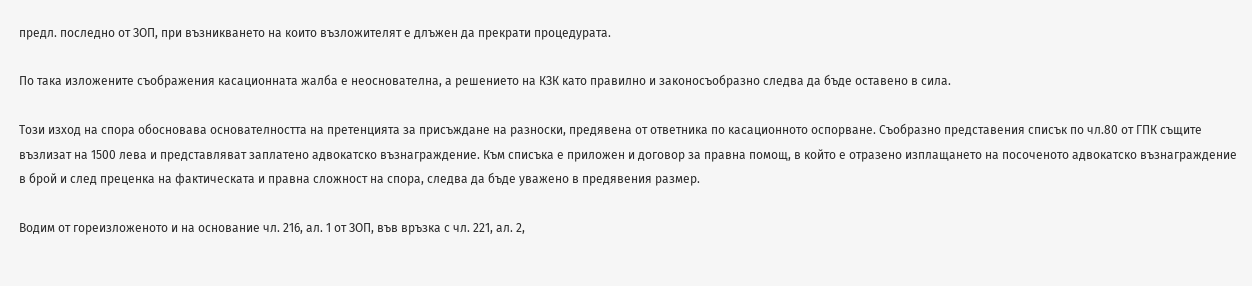предл. последно от ЗОП, при възникването на които възложителят е длъжен да прекрати процедурата.

По така изложените съображения касационната жалба е неоснователна, а решението на КЗК като правилно и законосъобразно следва да бъде оставено в сила.

Този изход на спора обосновава основателността на претенцията за присъждане на разноски, предявена от ответника по касационното оспорване. Съобразно представения списък по чл.80 от ГПК същите възлизат на 1500 лева и представляват заплатено адвокатско възнаграждение. Към списъка е приложен и договор за правна помощ, в който е отразено изплащането на посоченото адвокатско възнаграждение в брой и след преценка на фактическата и правна сложност на спора, следва да бъде уважено в предявения размер.

Водим от гореизложеното и на основание чл. 216, ал. 1 от ЗОП, във връзка с чл. 221, ал. 2,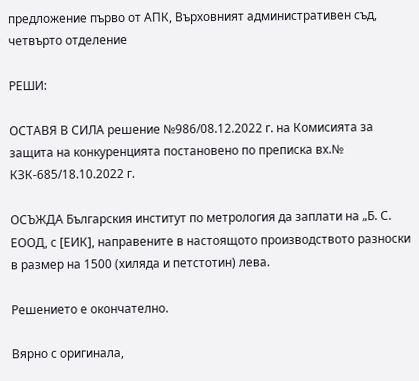предложение първо от АПК, Върховният административен съд, четвърто отделение

РЕШИ:

ОСТАВЯ В СИЛА решение №986/08.12.2022 г. на Комисията за защита на конкуренцията постановено по преписка вх.№ КЗК-685/18.10.2022 г.

ОСЪЖДА Българския институт по метрология да заплати на „Б. С. ЕООД, с [ЕИК], направените в настоящото производството разноски в размер на 1500 (хиляда и петстотин) лева.

Решението е окончателно.

Вярно с оригинала,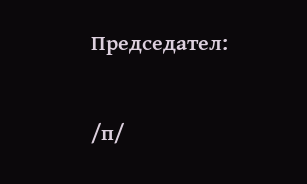Председател:

/п/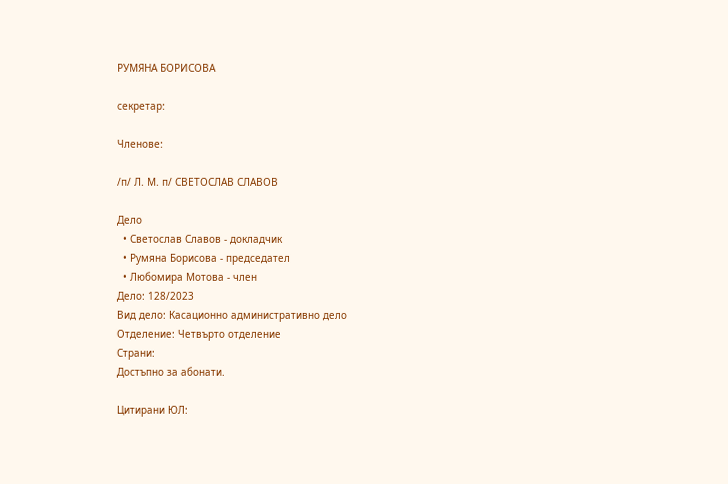РУМЯНА БОРИСОВА

секретар:

Членове:

/п/ Л. М. п/ СВЕТОСЛАВ СЛАВОВ

Дело
  • Светослав Славов - докладчик
  • Румяна Борисова - председател
  • Любомира Мотова - член
Дело: 128/2023
Вид дело: Касационно административно дело
Отделение: Четвърто отделение
Страни:
Достъпно за абонати.

Цитирани ЮЛ: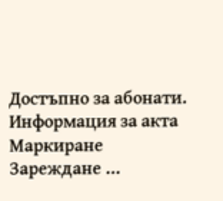Достъпно за абонати.
Информация за акта
Маркиране
Зареждане ...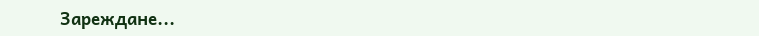Зареждане...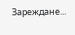Зареждане...